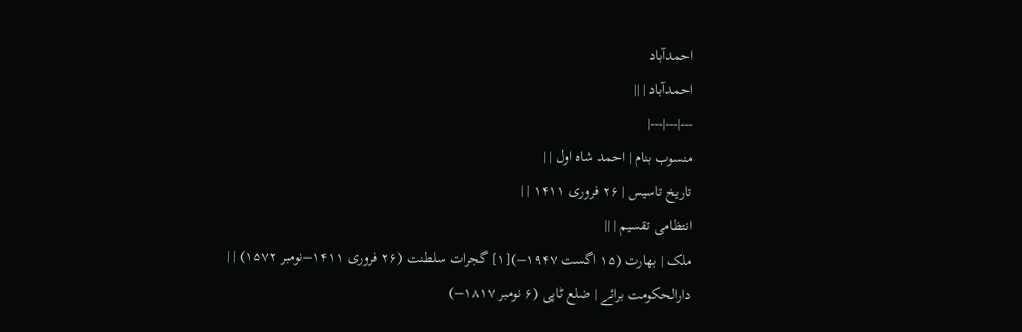احمدآباد
احمدآباد | ||
---|---|---|
منسوب بنام | احمد شاہ اول | |
تاریخ تاسیس | ۲۶ فروری ۱۴۱۱ | |
انتظامی تقسیم | ||
ملک | بھارت (۱۵ اگست ۱۹۴۷–)[۱] گجرات سلطنت (۲۶ فروری ۱۴۱۱–نومبر ۱۵۷۲) | |
دارالحکومت برائے | ضلع ٹاپی (۶ نومبر ۱۸۱۷–)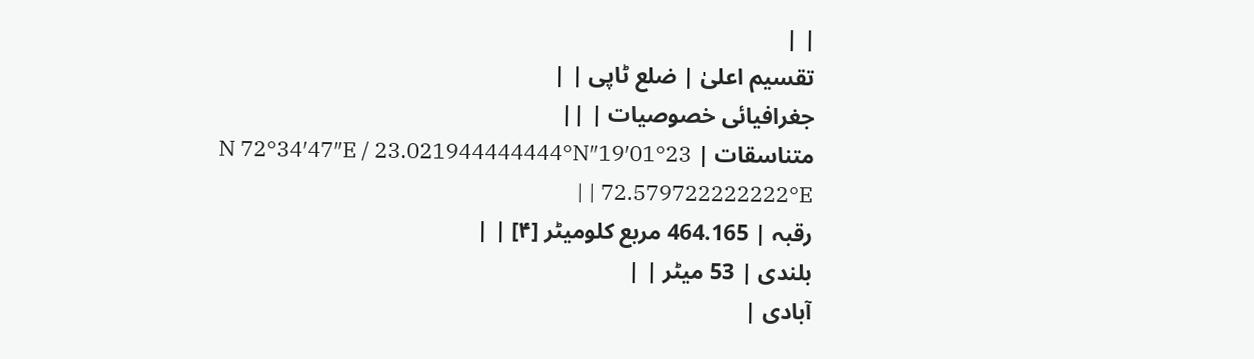| |
تقسیم اعلیٰ | ضلع ٹاپی | |
جغرافیائی خصوصیات | ||
متناسقات | 23°01′19″N 72°34′47″E / 23.021944444444°N 72.579722222222°E | |
رقبہ | 464.165 مربع کلومیٹر [۴] | |
بلندی | 53 میٹر | |
آبادی |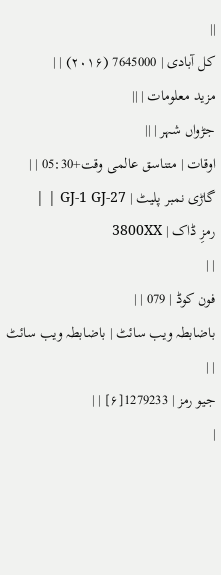||
کل آبادی | 7645000 (۲۰۱۶) | |
مزید معلومات | ||
جڑواں شہر | ||
اوقات | متناسق عالمی وقت+05:30 | |
گاڑی نمبر پلیٹ | GJ-1 GJ-27 | |
رمزِ ڈاک | 3800XX
| |
فون کوڈ | 079 | |
باضابطہ ویب سائٹ | باضابطہ ویب سائٹ | |
جیو رمز | 1279233[۶] | |
|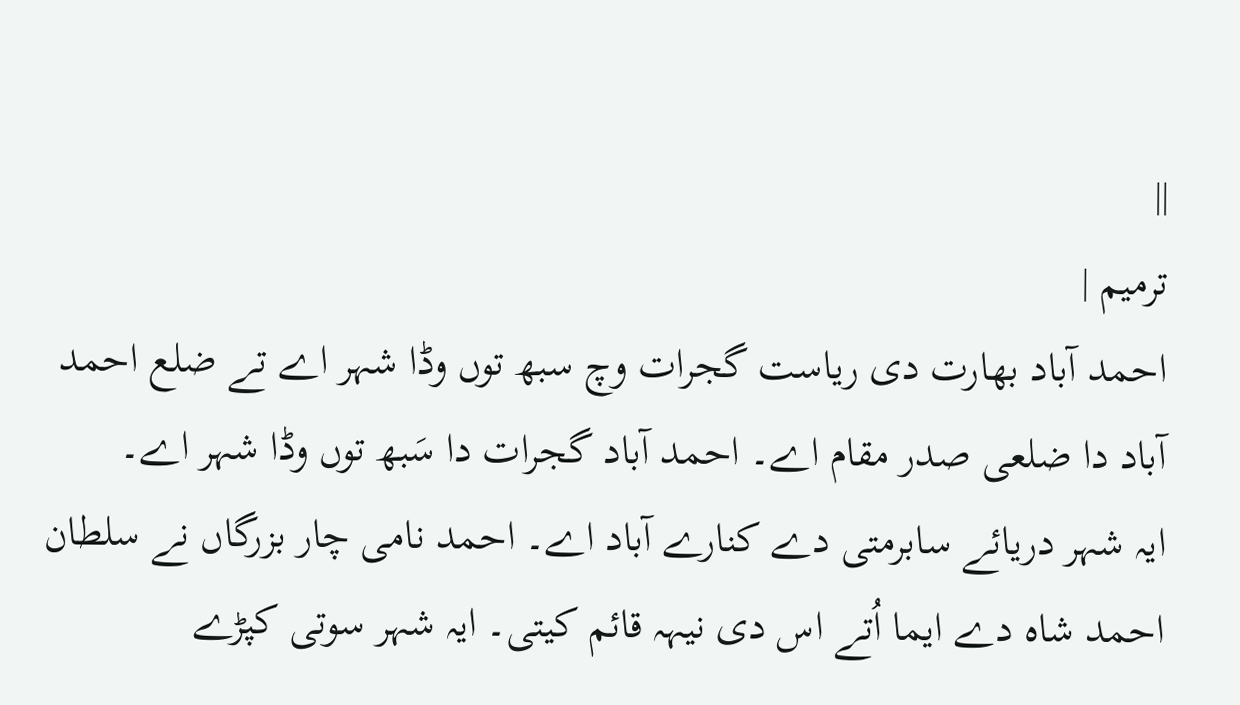||
ترمیم |
احمد آباد بھارت دی ریاست گجرات وچ سبھ توں وڈا شہر اے تے ضلع احمد آباد دا ضلعی صدر مقام اے۔ احمد آباد گجرات دا سَبھ توں وڈا شہر اے۔
ایہ شہر دریائے سابرمتی دے کنارے آباد اے۔ احمد نامی چار بزرگاں نے سلطان احمد شاہ دے ایما اُتے اس دی نیہہ قائم کيتی۔ ایہ شہر سوتی کپڑے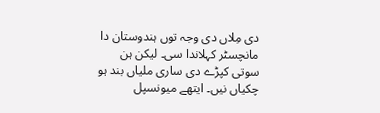دی مِلاں دی وجہ توں ہندوستان دا مانچسٹر کہلاندا سی۔ لیکن ہن سوتی کپڑے دی ساری ملیاں بند ہو چکیاں نيں۔ ایتھے میونسپل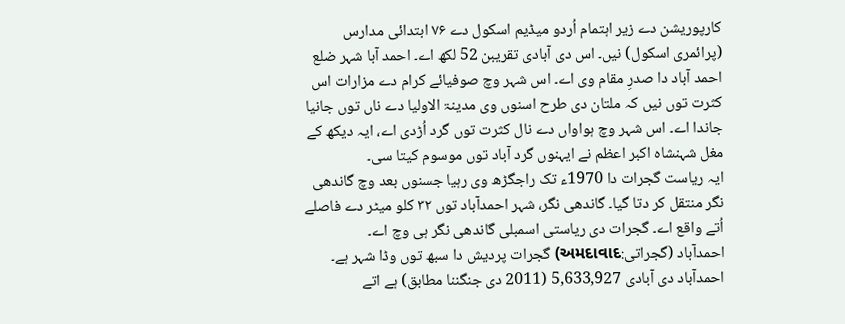کارپوریشن دے زیر اہتمام اُردو میڈیم اسکول دے ۷۶ ابتدائی مدارس (پرائمری اسکول) نيں۔ اس دی آبادی تقریبن 52 لکھ اے۔ احمد آبا شہر ضلع احمد آباد دا صدرِ مقام وی اے۔ اس شہر وچ صوفیائے کرام دے مزارات اس کثرت توں نيں کہ ملتان دی طرح اسنوں وی مدینۃ الاولیا دے ناں توں جانیا جاندا اے۔ اس شہر وچ ہواواں دے نال کثرت توں گرد اُڑدی اے، ایہ دیکھ کے مغل شہنشاہ اکبر اعظم نے ایہنوں گرد آباد توں موسوم کيتا سی۔
ایہ ریاست گجرات دا 1970ء تک راجگڑھ وی رہیا جسنوں بعد وچ گاندھی نگر منتقل کر دتا گیا۔ گاندھی نگر، شہر احمدآباد توں ۳۲ کلو میٹر دے فاصلے اُتے واقع اے۔ گجرات دی ریاستی اسمبلی گاندھی نگر ہی وچ اے۔
احمدآباد (گجراتی:અમદાવાદ) گجرات پردیش دا سبھ توں وڈا شہر ہے۔ احمدآباد دی آبادی 5,633,927 (2011 دی جنگننا مطابق) ہے اتے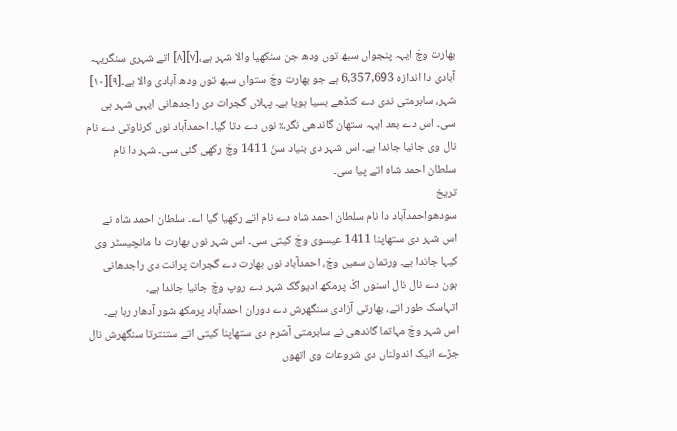بھارت وچّ ایہہ پنجواں سبھ توں ودھ جن سنکھیا والا شہر ہے،[۷][۸] اتے شہری سنگریہہ آبادی دا اندازہ 6,357,693 ہے جو بھارت وچّ ستواں سبھ توں ودھ آبادی والا ہے۔[۹][۱۰] شہر، سابرمتی ندی دے کنڈھے بسیا ہویا ہے۔ پہلاں گجرات دی راجدھانی ایہی شہر ہی سی۔ اس دے بعد ایہہ ستھان گاندھی نگر؉ نوں دے دتا گیا۔ احمدآباد نوں کرناوتی دے نام نال وی جانیا جاندا ہے۔ اس شہر دی بنیاد سنّ 1411 وچّ رکھی گئی سی۔ شہر دا نام سلطان احمد شاہ اتے پیا سی۔
تریخ
سودھواحمدآباد دا نام سلطان احمد شاہ دے نام اتے رکھیا گیا اے۔ سلطان احمد شاہ نے اس شہر دی ستھاپنا 1411 عیسوی وچّ کیتی سی۔ اس شہر نوں بھارت دا مانچیسٹر وی کیہا جاندا ہے۔ ورتمان سمیں وچّ، احمدآباد نوں بھارت دے گجرات پرانت دی راجدھانی ہون دے نال نال اسنوں اکّ پرمکھ ادیوگک شہر دے روپ وچّ جانیا جاندا ہے۔
اتہاسک طور اتے، بھارتی آزادی سنگھرش دے دوران احمدآباد پرمکھ شور آدھار رہا ہے۔ اس شہر وچّ مہاتما گاندھی نے سابرمتی آشرم دی ستھاپنا کیتی اتے ستنترتا سنگھرش نال جڑے انیک اندولناں دی شروعات وی اتھوں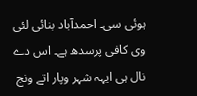ہوئی سی۔ احمدآباد بنائی لئی وی کافی پرسدھ ہے۔ اس دے نال ہی ایہہ شہر وپار اتے ونج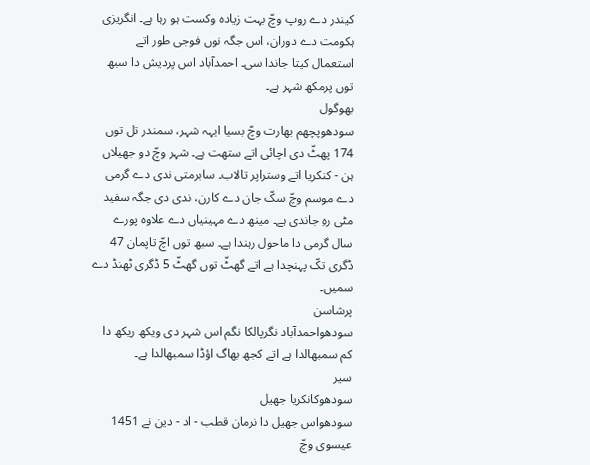کیندر دے روپ وچّ بہت زیادہ وکست ہو رہا ہے۔ انگریزی ہکومت دے دوران، اس جگہ نوں فوجی طور اتے استعمال کیتا جاندا سی۔ احمدآباد اس پردیش دا سبھ توں پرمکھ شہر ہے۔
بھوگول
سودھوپچھم بھارت وچّ بسیا ایہہ شہر، سمندر تل توں 174 پھٹّ دی اچائی اتے ستھت ہے۔ شہر وچّ دو جھیلاں ہن - کنکریا اتے وستراپر تالاب۔ سابرمتی ندی دے گرمی دے موسم وچّ سکّ جان دے کارن، ندی دی جگہ سفید مٹی رہِ جاندی ہے۔ مینھ دے مہینیاں دے علاوہ پورے سال گرمی دا ماحول رہندا ہے۔ سبھ توں اچّ تاپمان 47 ڈگری تکّ پہنچدا ہے اتے گھٹّ توں گھٹّ 5 ڈگری ٹھنڈ دے سمیں۔
پرشاسن
سودھواحمدآباد نگرپالکا نگم اس شہر دی ویکھ ریکھ دا کم سمبھالدا ہے اتے کجھ بھاگ اؤڈا سمبھالدا ہے۔
سیر
سودھوکانکریا جھیل
سودھواس جھیل دا نرمان قطب - اد - دین نے 1451 عیسوی وچّ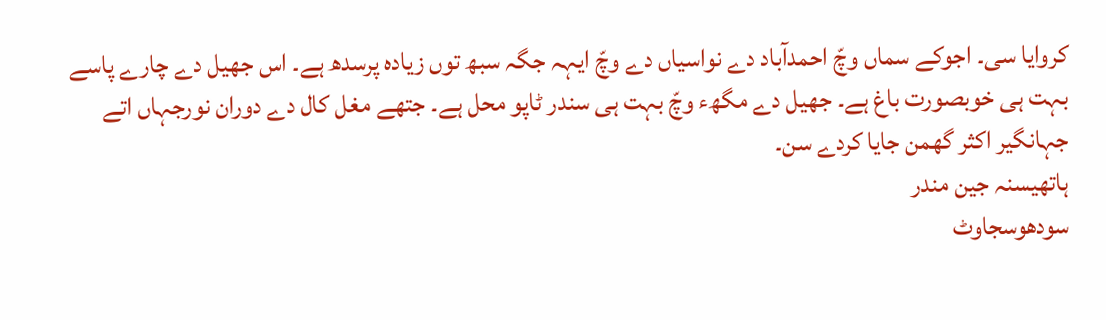کروایا سی۔ اجوکے سماں وچّ احمدآباد دے نواسیاں دے وچّ ایہہ جگہ سبھ توں زیادہ پرسدھ ہے۔ اس جھیل دے چارے پاسے بہت ہی خوبصورت باغ ہے۔ جھیل دے مگھء وچّ بہت ہی سندر ٹاپو محل ہے۔ جتھے مغل کال دے دوران نورجہاں اتے جہانگیر اکثر گھمن جایا کردے سن۔
ہاتھیسنہ جین مندر
سودھوسجاوٹ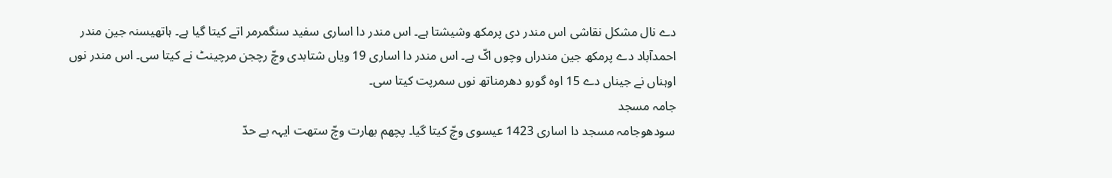دے نال مشکل نقاشی اس مندر دی پرمکھ وشیشتا ہے۔ اس مندر دا اساری سفید سنگمرمر اتے کیتا گیا ہے۔ ہاتھیسنہ جین مندر احمدآباد دے پرمکھ جین مندراں وچوں اکّ ہے۔ اس مندر دا اساری 19 ویاں شتابدی وچّ رچجن مرچینٹ نے کیتا سی۔ اس مندر نوں اوہناں نے جیناں دے 15 اوہ گورو دھرمناتھ نوں سمرپت کیتا سی۔
جامہ مسجد
سودھوجامہ مسجد دا اساری 1423 عیسوی وچّ کیتا گیا۔ پچھم بھارت وچّ ستھت ایہہ بے حدّ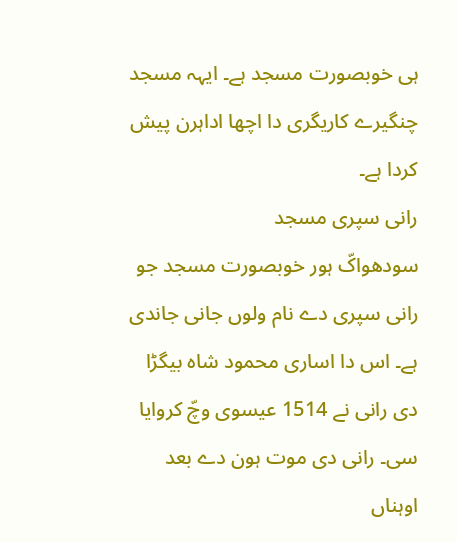ہی خوبصورت مسجد ہے۔ ایہہ مسجد چنگیرے کاریگری دا اچھا اداہرن پیش کردا ہے۔
رانی سپری مسجد
سودھواکّ ہور خوبصورت مسجد جو رانی سپری دے نام ولوں جانی جاندی ہے۔ اس دا اساری محمود شاہ بیگڑا دی رانی نے 1514 عیسوی وچّ کروایا سی۔ رانی دی موت ہون دے بعد اوہناں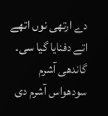دے ارتھی نوں اتھے اتے دفنایا گیا سی۔
گاندھی آشرم
سودھواس آشرم دی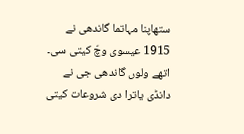ستھاپنا مہاتما گاندھی نے 1915 عیسوی وچّ کیتی سی۔ اتھے ولوں گاندھی جی نے دانڈی یاترا دی شروعات کیتی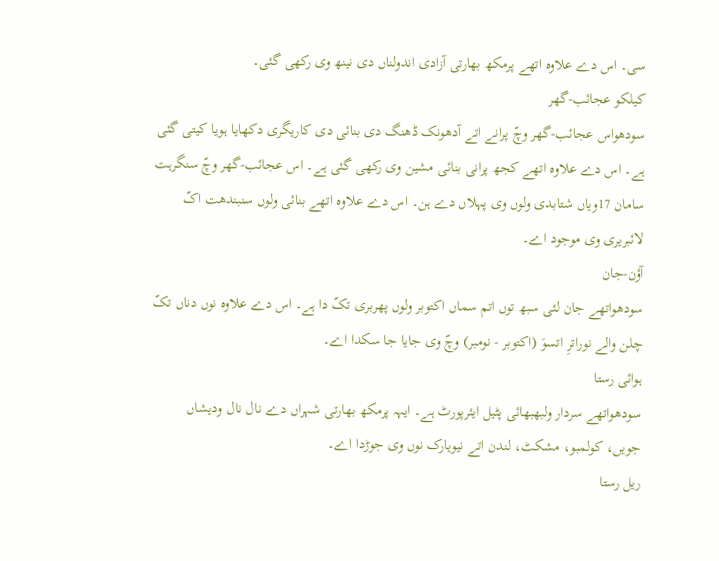سی۔ اس دے علاوہ اتھے پرمکھ بھارتی آزادی اندولناں دی نینھ وی رکھی گئی۔
کیلکو عجائب-گھر
سودھواس عجائب-گھر وچّ پرانے اتے آدھونک ڈھنگ دی بنائی دی کاریگری دکھایا ہویا کیتی گئی ہے۔ اس دے علاوہ اتھے کجھ پرانی بنائی مشین وی رکھی گئی ہے۔ اس عجائب-گھر وچّ سنگرہت سامان 17ویاں شتابدی ولوں وی پہلاں دے ہن۔ اس دے علاوہ اتھے بنائی ولوں سنبندھت اکّ لائبریری وی موجود اے۔
آؤن-جان
سودھواتھے جان لئی سبھ توں اتم سماں اکتوبر ولوں پھربری تکّ دا ہے۔ اس دے علاوہ نوں دناں تکّ چلن والے نوراترِ اتسوَ (اکتوبر - نومبر) وچّ وی جایا جا سکدا اے۔
ہوائی رستا
سودھواتھے سردار ولبھبھائی پٹیل ایئرپورٹ ہے۔ ایہہ پرمکھ بھارتی شہراں دے نال نال ودیشاں جویں، کولمبو، مشکٹ، لندن اتے نیویارک نوں وی جوڑدا اے۔
ریل رستا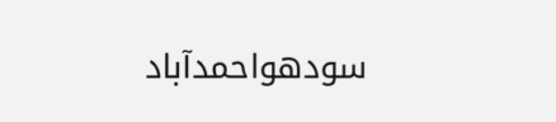سودھواحمدآباد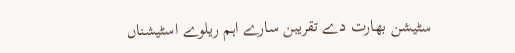سٹیشن بھارت دے تقریبن سارے اہم ریلوے اسٹیشناں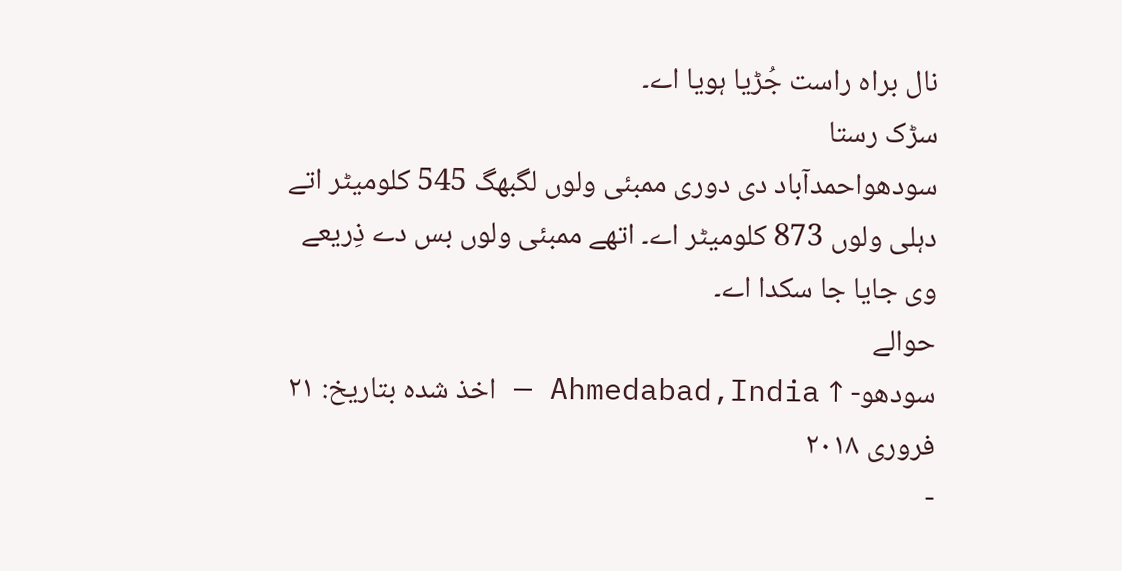نال براہ راست جُڑیا ہویا اے۔
سڑک رستا
سودھواحمدآباد دی دوری ممبئی ولوں لگبھگ 545 کلومیٹر اتے دہلی ولوں 873 کلومیٹر اے۔ اتھے ممبئی ولوں بس دے ذِریعے وی جایا جا سکدا اے۔
حوالے
سودھو- ↑ Ahmedabad,India — اخذ شدہ بتاریخ: ۲۱ فروری ۲۰۱۸
-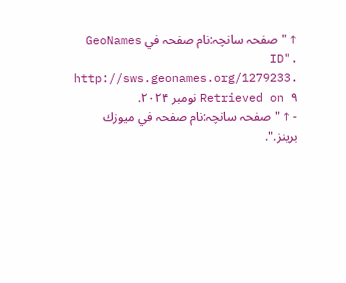↑ "صفحہ سانچہ:نام صفحہ في GeoNames ID". http://sws.geonames.org/1279233. Retrieved on ۹ نومبر ۲۰۲۴.
- ↑ "صفحہ سانچہ:نام صفحہ في ميوزك برينز.".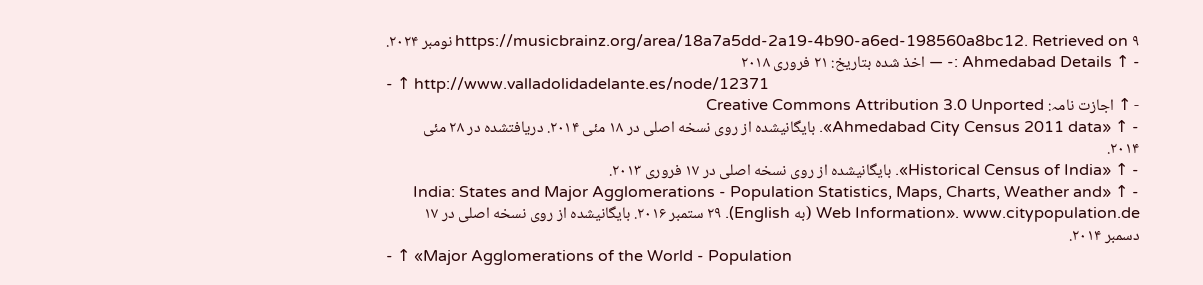https://musicbrainz.org/area/18a7a5dd-2a19-4b90-a6ed-198560a8bc12. Retrieved on ۹ نومبر ۲۰۲۴.
- ↑ Ahmedabad Details :- — اخذ شدہ بتاریخ: ۲۱ فروری ۲۰۱۸
- ↑ http://www.valladolidadelante.es/node/12371
- ↑ اجازت نامہ: Creative Commons Attribution 3.0 Unported
- ↑ «Ahmedabad City Census 2011 data». بایگانیشده از روی نسخه اصلی در ۱۸ مئی ۲۰۱۴. دریافتشده در ۲۸ مئی ۲۰۱۴.
- ↑ «Historical Census of India». بایگانیشده از روی نسخه اصلی در ۱۷ فروری ۲۰۱۳.
- ↑ «India: States and Major Agglomerations - Population Statistics, Maps, Charts, Weather and Web Information». www.citypopulation.de (به English). ۲۹ ستمبر ۲۰۱۶. بایگانیشده از روی نسخه اصلی در ۱۷ دسمبر ۲۰۱۴.
- ↑ «Major Agglomerations of the World - Population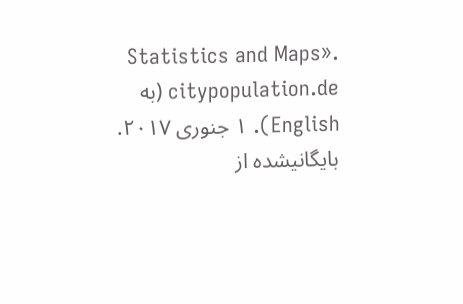Statistics and Maps». citypopulation.de (به English). ۱ جنوری ۲۰۱۷. بایگانیشده از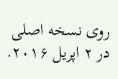روی نسخه اصلی در ۲ اپریل ۲۰۱۶.